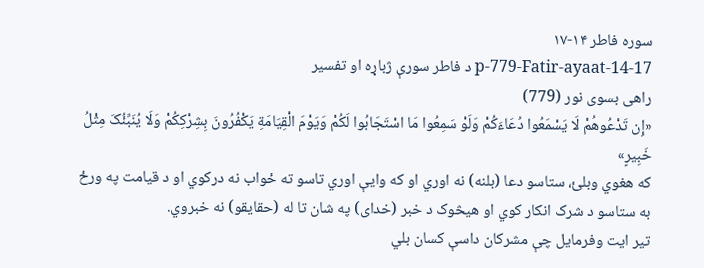سوره فاطر ۱۴-۱۷
p-779-Fatir-ayaat-14-17 د فاطر سورې ژباړه او تفسیر
راهی بسوی نور (779)
«إِن تَدْعُوهُمْ لَا یَسْمَعُوا دُعَاءَکُمْ وَلَوْ سَمِعُوا مَا اسْتَجَابُوا لَکُمْ وَیَوْمَ الْقِیَامَةِ یَکْفُرُونَ بِشِرْکِکُمْ وَلَا یُنَبِّئُکَ مِثْلُ خَبِیرٍ»
که هغوي وبلئ، ستاسو دعا (بلنه) نه اوري او که وایې اوري تاسو ته ځواب نه درکوي او د قیامت په ورځ به ستاسو د شرک انکار کوي او هیڅوک د خبر (خدای) په شان تا له (حقایقو) نه خبروي.
تیر ایت وفرمایل چې مشرکان داسې کسان بلي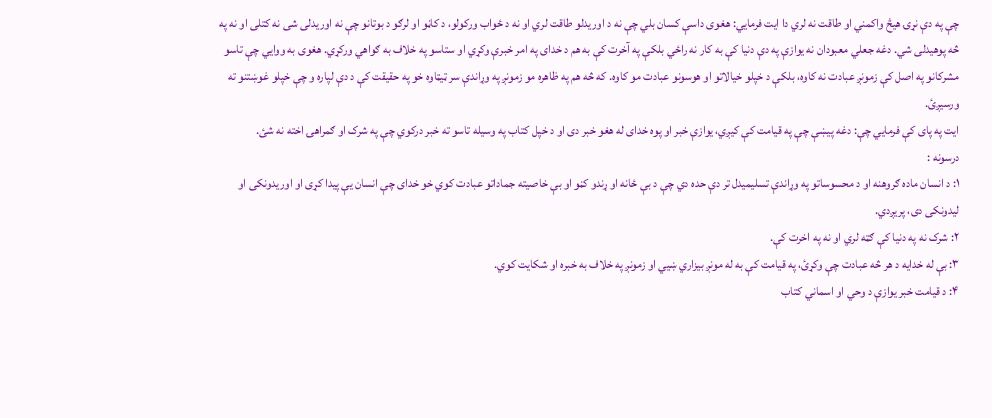چې په دې نړۍ هیڅ واکمني او طاقت نه لري دا ایت فرمایي: هغوی داسې کسان بلي چې نه د اوریدلو طاقت لري او نه د ځواب ورکولو، د کاڼو او لرګو د بوتانو چې نه اوریدلی شی نه کتلی او نه په څه پوهیدلی شي. دغه جعلي معبودان نه یوازې په دې دنیا کې به کار نه راځي بلکې په آخرت کې به هم د خدای په امر خبرې وکړي او ستاسو په خلاف به ګواهي ورکړي. هغوی به ووایي چې تاسو مشرکانو په اصل کې زمونږ عبادت نه کاوه، بلکې د خپلو خیالاتو او هوسونو عبادت مو کاوه. که څه هم په ظاهره مو زمونږ په وړاندې سر ټیټاوه خو په حقیقت کې د دې لپاره و چې خپلو غوښتنو ته ورسیږئ.
ایت په پای کې فرمایي چې: دغه پيښې چې په قیامت کې کیږي، یوازې خبر او پوه خدای له هغو خبر دی او د خپل کتاب په وسیله تاسو ته خبر درکوي چې په شرک او ګمراهۍ اخته نه شئ.
درسونه :
۱: د انسان ماده ګروهنه او د محسوساتو په وړاندې تسلیمیدل تر دې حده دي چې د بې ځانه او ړندو کڼو او بې خاصیته جماداتو عبادت کوي خو خدای چې انسان یې پيدا کړی او اوریدونکی او لیدونکی دی، پریږدي.
۲: شرک نه په دنیا کې ګټه لري او نه په اخرت کې.
۳: بې له خدایه د هر څه عبادت چې وکړئ، په قیامت کې به له مونږ بیزاري ښیي او زمونږ په خلاف به خبره او شکایت کوي.
۴: د قیامت خبر یوازې د وحي او اسماني کتاب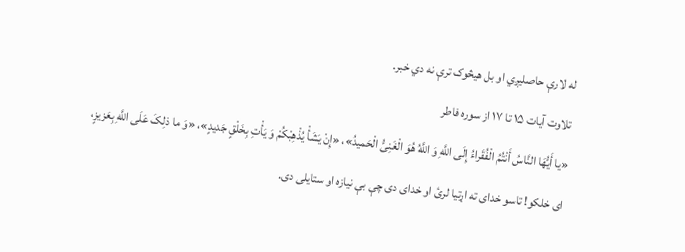له لارې حاصلیږي او بل هیڅوک ترې نه دي خبر.
تلاوت آیات ۱۵ تا ۱۷ از سوره فاطر
«یا أَیُّهَا النَّاسُ أَنْتُمُ الْفُقَراءُ إِلَى اللَّهِ وَ اللَّهُ هُوَ الْغَنِیُّ الْحَمیدُ»، «إِنْ یَشَأْ یُذْهِبْکُمْ وَ یَأْتِ بِخَلْقٍ جَدیدٍ»، «وَ ما ذلِکَ عَلَى اللَّهِ بِعَزیزٍ،
ای خلکو! تاسو خدای ته اړتیا لرئ او خدای دی چې بې نیازه او ستایلی دی.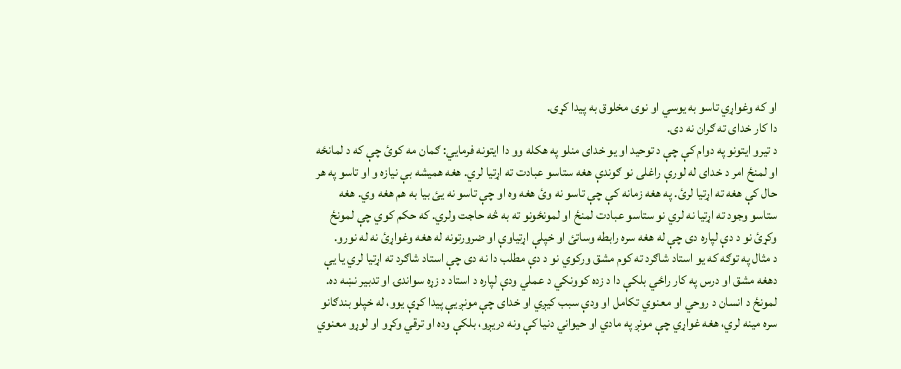او که وغواړي تاسو به یوسي او نوی مخلوق به پیدا کړی.
دا کار خدای ته ګران نه دی.
د تیرو ایتونو په دوام کې چې د توحید او یو خدای منلو په هکله وو دا ایتونه فرمایي: ګمان مه کوئ چې که د لمانځه او لمنځ امر د خدای له لورې راغلی نو ګوندې هغه ستاسو عبادت ته اړتیا لري. هغه همیشه بې نیازه و او تاسو په هر حال کې هغه ته اړتیا لرئ. په هغه زمانه کې چې تاسو نه وئ هغه وه او چې تاسو نه یئ بیا به هم هغه وي. هغه ستاسو وجود ته اړتیا نه لري نو ستاسو عبادت لمنځ او لمونځونو ته به څه حاجت ولري. که حکم کوي چې لمونځ وکړئ نو د دې لپاره دی چې له هغه سره رابطه وساتئ او خپلې اړتیاوې او ضرورتونه له هغه وغواړئ نه له نورو.
د مثال په توګه که یو استاد شاګرد ته کوم مشق ورکوي نو د دې مطلب دا نه دی چې استاد شاګرد ته اړتیا لري یا یې دهغه مشق او درس په کار راځي بلکې دا د زده کوونکي د عملي ودې لپاره د استاد د زړه سواندۍ او تدبیر نښه ده. لمونځ د انسان د روحي او معنوي تکامل او ودې سبب کیږي او خدای چې مونږ یې پيدا کړې یوو، له خپلو بندګانو سره مینه لري، هغه غواړي چې مونږ په مادي او حیواني دنیا کې ونه دریږو، بلکې وده او ترقي وکړو او لوړو معنوي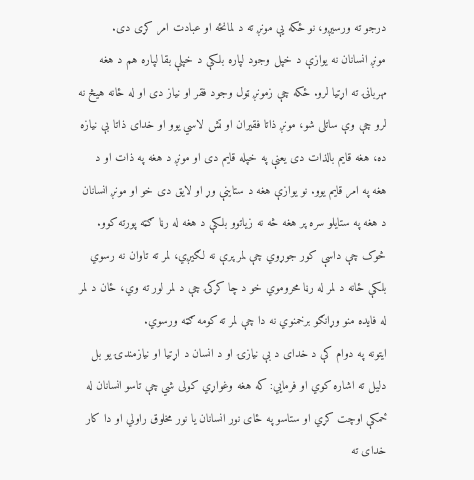درجو ته ورسیږو، نو ځکه یې مونږ ته د لمانځه او عبادت امر کړی دی.
مونږ انسانان نه یوازې د خپل وجود لپاره بلکې د خپلې بقا لپاره هم د هغه مهربانۍ ته اړتیا لرو. ځکه چې زمونږ ټول وجود فقر او نیاز دی او له ځانه هیڅ نه لرو چې وې ساتلی شو، مونږ ذاتا فقیران او تش لاسي یوو او خدای ذاتا بې نیازه ده، هغه قایم بالذات دی یعنې په خپله قایم دی او مونږ د هغه په ذات او د هغه په امر قایم یوو. نو یوازې هغه د ستاینې وړ او لایق دی خو او مونږ انسانان د هغه په ستایلو سره پر هغه څه نه زیاتوو بلکې د هغه له رڼا ګټه پورته کوو.
څوک چې داسې کور جوړوي چې لمر پرې نه لګیږي، لمر ته تاوان نه رسوي بلکې ځانه د لمر له رڼا محروموي خو د چا کړکۍ چې د لمر لور ته وي، ځان د لمر له فایده منو وړانګو برخمنوي نه دا چې لمر ته کومه ګټه ورسوي.
ایتونه په دوام کې د خدای د بې نیازۍ او د انسان د اړتیا او نیازمندۍ یو بل دلیل ته اشاره کوي او فرمایي: که هغه وغواړي کولی شي چې تاسو انسانان له ځمکې اوچت کړي او ستاسو په ځای نور انسانان یا نور مخلوق راولي او دا کار خدای ته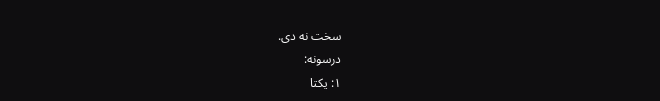سخت نه دی.
درسونه:
۱: یکتا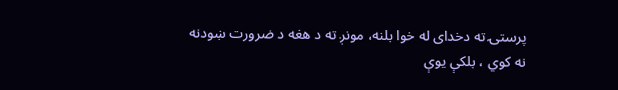پرستۍ ته دخدای له خوا بلنه، مونږ ته د هغه د ضرورت ښودنه نه کوي ، بلکې یوې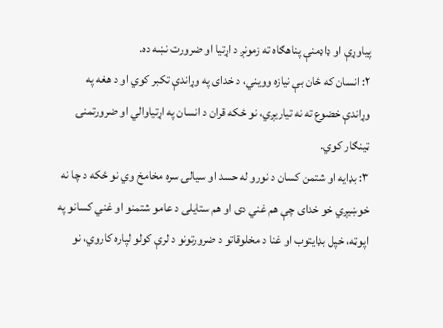پیاوړې او ډاډمنې پناهګاه ته زمونږ د اړتیا او ضرورت نښه ده.
۲: انسان که ځان بې نیازه وویني، د خدای په وړاندې تکبر کوي او د هغه په وړاندې خضوع ته نه تیاریږي، نو ځکه قران د انسان په اړتیاوالي او ضرورتمنۍ ټینګار کوي.
۳: بډایه او شتمن کسان د نورو له حسد او سیالۍ سره مخامخ وي نو ځکه د چا نه خوښیږي خو خدای چې هم غني دی او هم ستایلی د عامو شتمنو او غني کسانو په اپوټه، خپل بډایتوب او غنا د مخلوقاتو د ضرورتونو د لرې کولو لپاره کاروي، نو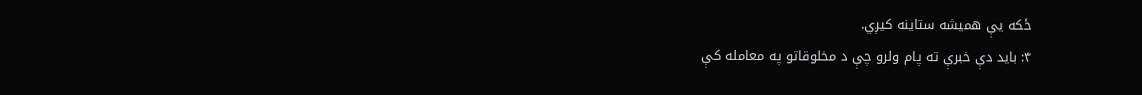ځکه یې همیشه ستاینه کیږي.
۴: باید دې خبرې ته پام ولرو چې د مخلوقاتو په معامله کې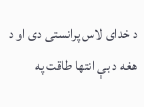د خدای لاس پرانستی دی او د هغه د بې انتها طاقت په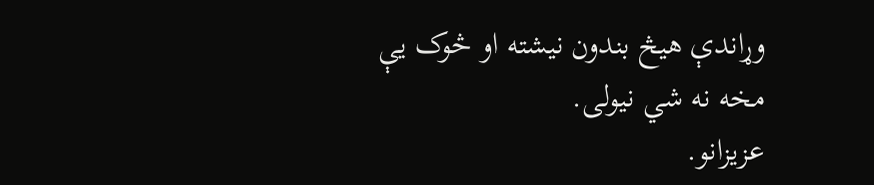وړاندې هیڅ بندون نیشته او څوک یې مخه نه شي نیولی.
عزیزانو.